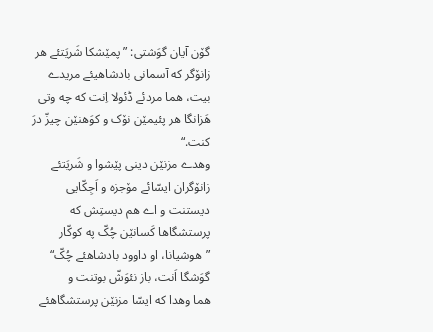گۆن آیان گوَشتی: ”پمێشکا شَریَتئے هر زانۆگر که آسمانی بادشاهیئے مریدے بیت، هما مردئے ڈئولا اِنت که چه وتی هَزانگا هر پئیمێن نۆک و کوَهنێن چیزّ درَ کنت.“
وهدے مزنێن دینی پێشوا و شَریَتئے زانۆگران ایسّائے مۆجزه و اَجِکّایی دیستنت و اے هم دیستِش که پرستشگاها کَسانێن چُکّ په کوکّار ”هوشیانا، او داوود بادشاهئے چُکّ“ گوَشگا اَنت، باز نئوَشّ بوتنت و
هما وهدا که ایسّا مزنێن پرستشگاهئے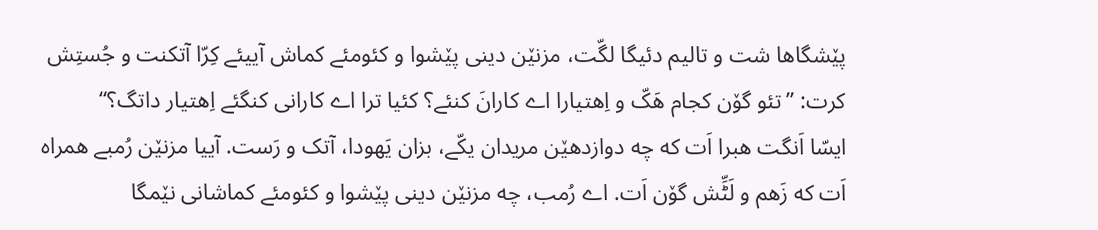پێشگاها شت و تالیم دئیگا لگّت، مزنێن دینی پێشوا و کئومئے کماش آییئے کِرّا آتکنت و جُستِش کرت: ”تئو گۆن کجام هَکّ و اِهتیارا اے کارانَ کنئے؟ کئیا ترا اے کارانی کنگئے اِهتیار داتگ؟“
ایسّا اَنگت هبرا اَت که چه دوازدهێن مریدان یکّے، بزان یَهودا، آتک و رَست. آییا مزنێن رُمبے همراه اَت که زَهم و لَٹِّش گۆن اَت. اے رُمب، چه مزنێن دینی پێشوا و کئومئے کماشانی نێمگا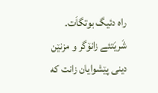راه دئیگ بوتگاَت.
شَریَتئے زانۆگر و مزنێن دینی پێشوایان زانت که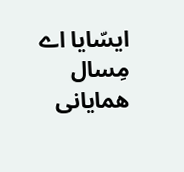ایسّایا اے مِسال همایانی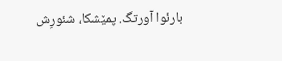بارئوا آورتگ. پمێشکا، شئورِش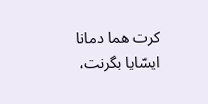کرت هما دمانا ایسّایا بگرنت،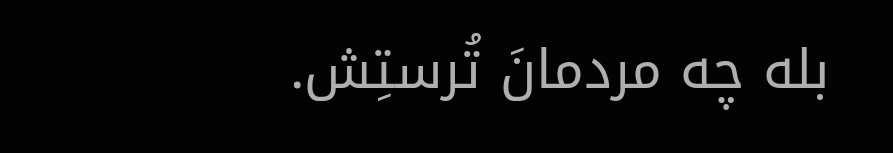بله چه مردمانَ تُرستِش.